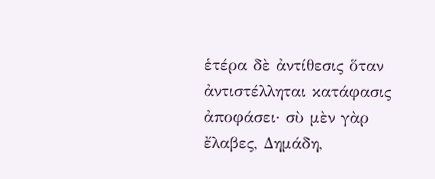ἑτέρα δὲ ἀντίθεσις ὅταν ἀντιστέλληται κατάφασις ἀποφάσει· σὺ μὲν γὰρ ἔλαβες, Δημάδη,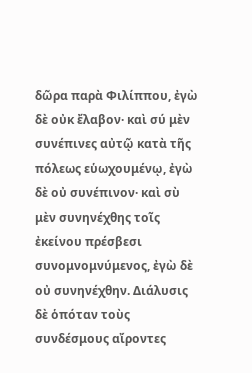δῶρα παρὰ Φιλίππου, ἐγὼ δὲ οὐκ ἔλαβον· καὶ σύ μὲν συνέπινες αὐτῷ κατὰ τῆς πόλεως εὑωχουμένῳ, ἐγὼ δὲ οὐ συνέπινον· καὶ σὺ μὲν συνηνέχθης τοῖς ἐκείνου πρέσβεσι συνομνομνύμενος, ἐγὼ δὲ οὐ συνηνέχθην. Διάλυσις δὲ ὁπόταν τοὺς συνδέσμους αἴροντες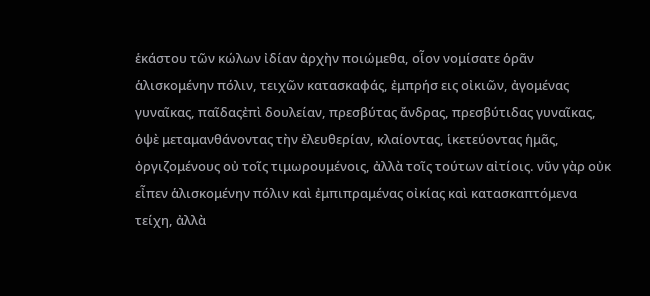ἑκάστου τῶν κώλων ἰδίαν ἀρχὴν ποιώμεθα, οἷον νομίσατε ὁρᾶν ἁλισκομένην πόλιν, τειχῶν κατασκαφάς, ἐμπρήσ εις οἰκιῶν, ἀγομένας γυναῖκας, παῖδαςἐπὶ δουλείαν, πρεσβύτας ἄνδρας, πρεσβύτιδας γυναῖκας, ὁψὲ μεταμανθάνοντας τὴν ἐλευθερίαν, κλαίοντας, ἱκετεύοντας ἡμᾶς, ὀργιζομένους οὐ τοῖς τιμωρουμένοις, ἀλλὰ τοῖς τούτων αἰτίοις. νῦν γὰρ οὐκ εἶπεν ἁλισκομένην πόλιν καὶ ἐμπιπραμένας οἰκίας καὶ κατασκαπτόμενα τείχη, ἀλλὰ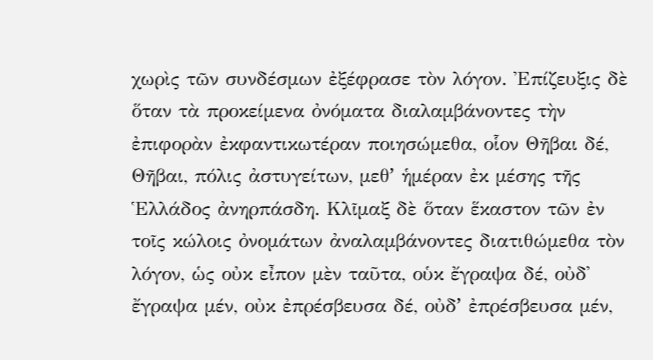χωρὶς τῶν συνδέσμων ἐξέφρασε τὸν λόγον. Ἐπίζευξις δὲ ὅταν τὰ προκείμενα ὀνόματα διαλαμβάνοντες τὴν ἐπιφορὰν ἐκφαντικωτέραν ποιησώμεθα, οἷον Θῆβαι δέ, Θῆβαι, πόλις ἀστυγείτων, μεθʼ ἡμέραν ἐκ μέσης τῆς Ἑλλάδος ἀνηρπάσδη. Κλῖμαξ δὲ ὅταν ἕκαστον τῶν ἐν τοῖς κώλοις ὀνομάτων ἀναλαμβάνοντες διατιθώμεθα τὸν λόγον, ὡς οὐκ εἶπον μὲν ταῦτα, οὑκ ἔγραψα δέ, οὐδ᾿ ἔγραψα μέν, οὐκ ἐπρέσβευσα δέ, οὐδʼ ἐπρέσβευσα μέν,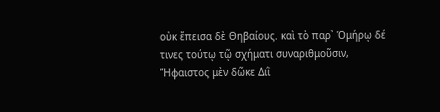οὐκ ἔπεισα δὲ Θηβαίους. καὶ τὸ παρ᾿ Ὁμήρῳ δέ τινες τούτῳ τῷ σχήματι συναριθμοῦσιν, Ἥφαιστος μὲν δῶκε Διῒ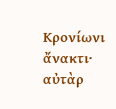Κρονίωνι ἄνακτι· αὐτὰρ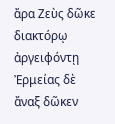ἄρα Ζεὺς δῶκε διακτόρῳ ἀργειφόντῃ Ἐρμείας δὲ ἄναξ δῶκεν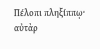Πέλοπι πληξίππῳ· αὐτὰρ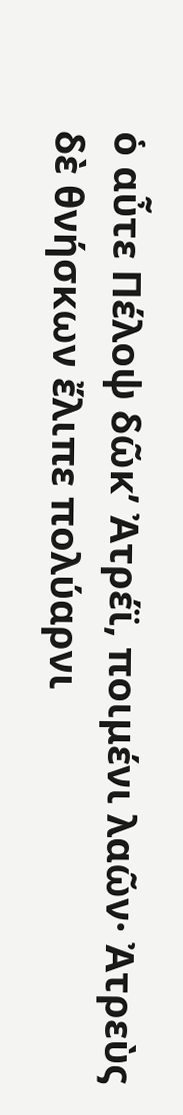ὁ αὖτε Πέλοψ δῶκʼ Ἀτρέϊ, ποιμένι λαῶν· Ἀτρεὺς δὲ θνήσκων ἔλιπε πολύαρνι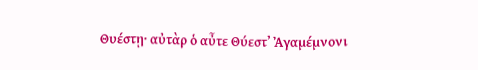Θυέστῃ· αὐτὰρ ὁ αὖτε Θύεστʼ Ἀγαμέμνονι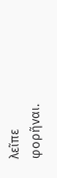λεῖπε φορῆναι.